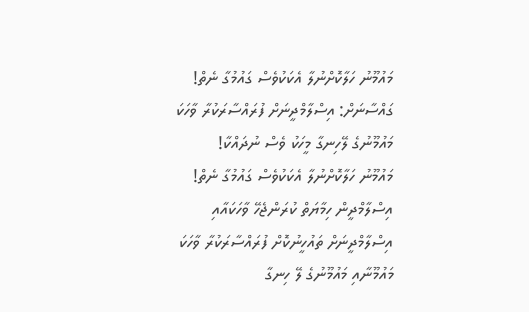މައުމޫނު ހަލާކޮށްނުލާ އެކަކުވެސް ގައުމުގާ ނެތް!
ގައްސާނަށް: އިސްލާމްދީނަށް ފުރައްސާރަކުރާ ވާހަކަ މައުމޫނުގެ ލޭހިނގާ މީހަކު ވެސް ނުދައްކާ!
މައުމޫނު ހަލާކޮށްނުލާ އެކަކުވެސް ގައުމުގާ ނެތް!
އިސްލާމްދީން ހިމާޔަތް ކުރަންޖެހޭ ވާހަކައާއި އިސްލާމްދީނަށް ތައުހީނުކޮށް ފުރައްސާރަކުރާ ވާހަކަ މައުމޫނާއި މައުމޫނުގެ ލޭ ހިނގާ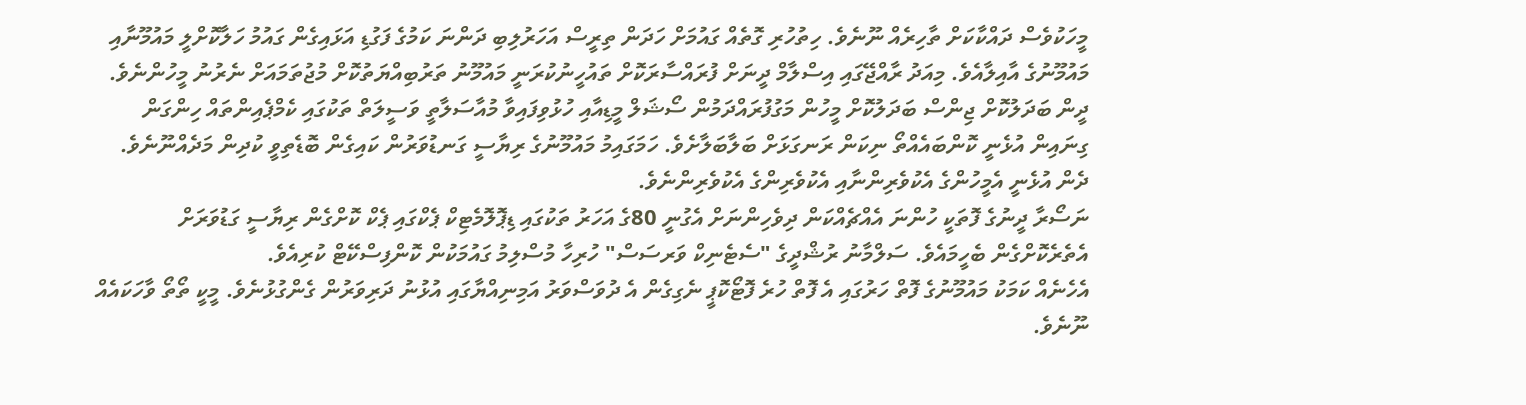މީހަކުވެސް ދައްކާކަށް ތާހިރެއް ނޫނެވެ. ހިތުހުރި ގޮތެއް ގައުމަށް ހަދަން ތިރީސް އަހަރުލިބި ދަންނަ ކަމުގެ ފަގުޑި އަޅައިގެން ގައުމު ހަލާކޮށްލީ މައުމޫނާއި މައުމޫނުގެ އާއިލާއެވެ. މިއަދު ރާއްޖޭގައި އިސްލާމް ދީނަށް ފުރައްސާރަކޮށް ތައުހީނުކުރަނީ މައުމޫނު ތަރުބިއްޔަތުކޮށް މުޖުތަމައަށް ނެރުނު މީހުންނެވެ.
ދީން ބަދަލުކޮށް ޖިންސް ބަދަލުކޮށް މީހުން މަގުފުރައްދަމުން ސޯޝަލް މީޑިއާއި ހުޅުވިފައިވާ މުއާސަލާތީ ވަސީލަތް ތަކުގައި ކެމްޕެއިންތައް ހިންގަން ގިނައިން އުޅެނީ ކޮންބައެއްތޯ ނިކަން ރަނގަޅަށް ބަލާބަލާށެވެ. ހަމަގައިމު މައުމޫނުގެ ރިޔާސީ ގަނޑުވަރުން ކައިގެން ބޮޑެތިވީ ކުދިން މަދެއްނޫނެވެ. ދެން އުޅެނީ އެމީހުންގެ އެކުވެރިންނާއި އެކުވެރިންގެ އެކުވެރިންނެވެ.
ނަސޯރާ ދީނުގެ ފޮތަކީ ހުންނަ އެއްޗެއްކަން ދިވެހިންނަށް އެގުނީ 80ގެ އަހަރު ތަކުގައި ޑިޕޮލޮމެޓިކް ޕެކްގައި ޕެކް ކޮށްގެން ރިޔާސީ ގަޑުވަރަށް އެތެރެކޮށްގެން ބެހީމައެވެ. ސަލްމާނު ރުޝްދީގެ "ސެޓެނިކް ވަރސަސް" ހުރިހާ މުސްލިމު ގައުމަކުން ކޮންފިސްކޭޓް ކުރިއެވެ.
އެހެނެއް ކަމަކު މައުމޫނުގެ ފޮތް ހަރުގައި އެ ފޮތް ހުރެ ފޮޓޯކޮޕީ ނެގިގެން އެ ދުވަސްވަރު އަމިނިއްޔާގައި އުޅުނު ދަރިވަރުން ގެންގުޅުނެވެ. މީކީ ތޯތޯ ވާހަކައެއް ނޫނެވެ.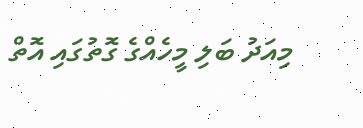މިއަދު ބަލި މީހެއްގެ ގޮތުގައި އޮތް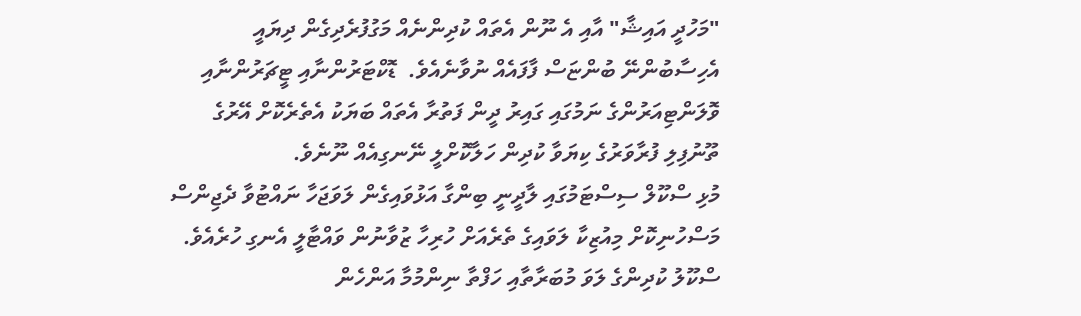"މަހުދީ އައިޝާ" އާއި އެ ނޫން އެތައް ކުދިންނެއް މަގުފުރެދިގެން ދިޔައީ އެހިސާބުންނޭ ބުންޏަސް ފާފައެއް ނުވާނެއެވެ.  ޑޮކްޓަރުންނާއި ޓީޗަރުންނާއި ވޮލަންޓިއަރުންގެ ނަމުގައި ގައިރު ދީން ފަތުރާ އެތައް ބަޔަކު އެތެރެކޮށް އޭރުގެ ތޫނުފިލި ފުރާވަރުގެ ކިޔަވާ ކުދިން ހަލާކޮށްލީ ނޭނގިއެއް ނޫނެވެ.
މުޅި ސްކޫލް ސިސްޓަމުގައި ލާދީނީ ބިންގާ އަޅުވައިގެން ލަވަޖަހާ ނައްޓުވާ ދެޖިންސް މަސްހުނިކޮށް މިއުޒިކާ ލަވައިގެ ތެރެއަށް ހުރިހާ ޒުވާނުން ވައްޓާލީ އެނގި ހުރެއެވެ. ސްކޫލު ކުދިންގެ ލަވަ މުބަރާތާއި ހަފްތާ ނިންމުމާ އަންހެން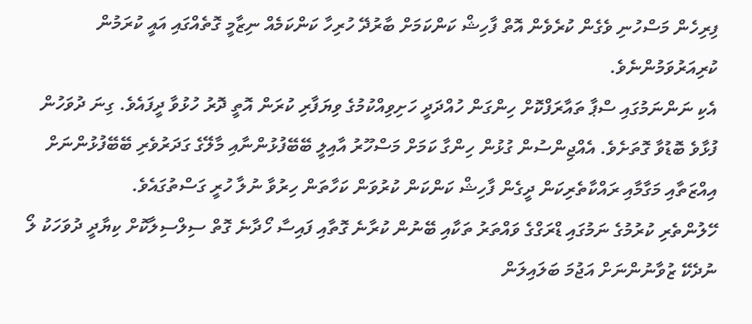ފިރިހެން މަސްހުނި ވެގެން ކުރެވެން އޮތް ފާހިޝް ކަންކަމަށް ބާރުދޭ ހުރިހާ ކަންކަމެއް ނިޒާމީ ގޮތެއްގައި އައީ ކުރަމުން ކުރިއަރުވަމުންނެވެ.
އެކި ނަންނަމުގައި ސްޕާ ތައާރަފްކޮށް ހިންގަން ހުއްދަދީ ހަށިވިއްކުމުގެ ވިޔަފާރި ކުރަން އޮތީ ދޮރު ހުޅުވާ ދީފައެވެ. ގިނަ ދުވަހުން ފުޅާވެ ބޮޑުވާ ގޮތަށެވެ. އެއްޖިންސުން ގުޅުން ހިންގާ ކަމަށް މަސްހޫރު އާއިލީ ބޭބޭފުޅުންނާއި މާލޭގެ ގަދަރުވެރި ބޭބޭފުޅުންނަށް އިއްޒަތާއި މަގާމާއި ރައްކާތެރިކަން ދީގެން ފާހިޝް ކަންކަން ކުރުވަން ކަހާތަން ހިރުވާ ނުލާ ހުރީ ގަސްތުގައެވެ.
ހޭލުންތެރި ކުރުމުގެ ނަމުގައި ޑްރަގްގެ ވައްތަރު ތަކާއި ބޭނުން ކުރާނެ ގޮތާއި ފައިސާ ހޯދާނެ ގޮތް ސިލްސިލާކޮށް ކިޔާދީ ދުވަހަކު ލޯ ނުދެކޭ ޒުވާނުންނަށް އަޖުމަ ބަލައިލަން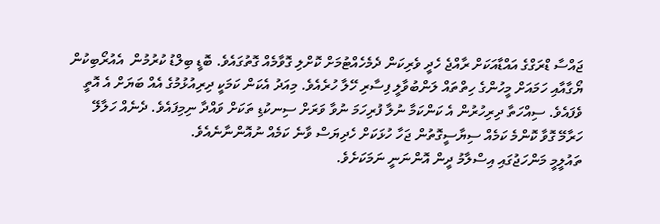ޖައްސާ ޑްރަގްގެ އައްޑާއަކަށް ރާއްޖެ ހެދީ ވެރިކަން ދެމެހެއްޓުމަށް ކޮށްލި ގޮވާމެއް ގޮތުގައެވެ. ބޮޑީ ބިލްޑު ކުރުމުން  އެއުރޯބިކުން ޔޯގާއާއި ހަމައަށް މީހުންގެ ހިތްތައް ލަންބުވާލީ ފިސާރި ހޭލާ ހުރެއެވެ. މިއަދު އެކަން ކަމަކީ ދިރިއުޅުމުގެ އެއް ބަޔަށް އެ އޮތީ ވެފައެވެ. ސިއްހަތާ ދިރިހުރުން އެ ކަންކަމާ ނުލާ ފުރިހަމަ ނުވާ ވަރަށް ސިނކުޑި ތަކަށް ވައްދާ ނިމިފައެވެ. ދެނެއް ހަލާލޭ ހަރާމޭ ގޮވާ ކޮންމެ ކަމެއް ސިޔާސީގޮތުން ޖަހާ ހުޅަކަށް ހެދިޔަސް ވާނެ ކަމެއް ނުއޮންނާނެއެވެ.
ތައުލީމީ މަންހަޖުގައި އިސްލާމު ދީން އޮންނަނީ ނަމަކަށެވެ.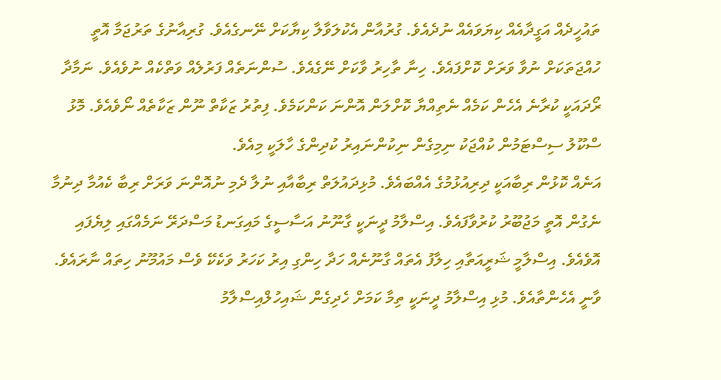ތައުހީދެއް އަގީދާއެއް ކިޔަވައެއް ނުދެއެވެ. ގުރުއާން އެކުލަވާލާ ކިޔާކަށް ނޭނގެއެވެ. ގުރިއާނުގެ ތަރުޖަމާ އޮތީ ހުއްޖަތަކަށް ނުވާ ވަރަށް ކޮށްފައެވެ. ހިނާ ތާހިރު ވާކަށް ނޭގެއެވެ. ސުންނަތެއް ފަރުލެއް ވަތްކެއް ނުވެއެވެ. ނަމާދާ ރޯދައަކީ ކުރާނެ އެހެން ކަމެއް ނެތިއްޔާ ކޮށްލަން އޮންނަ ކަންކަމެވެ. ފިތުރު ޒަކާތް ނޫން ޒަކާތެއް ނޯވެއެވެ. މޮޅު ސްކޫލު ސިސްޓަމުން ކުއްޖަކު ނިމިގެން ނިކުންނައިރު ކުދިންގެ ހާލަކީ މިއެވެ.
އަނެއް ކޮޅުން ރިބާއަކީ ދިރިއުޅުމުގެ އެއްބައެވެ. މުޅިދައުލަތް ރިބާއާއި ނުލާ ދެމި ނުއޮންނަ ވަރަށް ރިބާ ކެއުމާ ދިނުމާ ނެގުން އޮތީ މަޖުބޫރު ކުރުވާފައެވެ. އިސްލާމު ދީނަކީ ގާނޫނު އަސާސީގެ މައިގަނޑު މަސްދަރޭ ނަމެއްގައި ލިޔެފައި އޮވެއެވެ. އިސްލާމީ ޝަރީއަތާއި ހިލާފު އެތައް ގާނޫނެއް ހަދާ ހިންގި އިރު ކަހަރު ވަކެކޭ ވެސް މައުމޫނު ހިތައް ނާރައެވެ. ވާނީ އެހެންތާއެވެ. މުޅި އިސްލާމު ދީނަކީ ތިމާ ކަމަށް ހެދިގެން ޝައިހުލްއިސްލާމު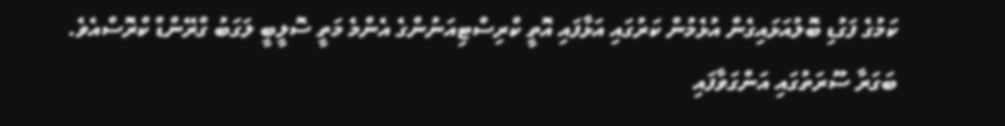ކަމުގެ ފަގުޑި ބޮލުއަޅައިގެން އުޅެމުން ކަރުގައި އަޅާފައި އޮތީ ކްރިސްޓިއަނުންގެ އެންމެ މަތީ ސޮލީބީ ލަގަބު ގްރޭންޑް ކްރޮސްއެވެ.
ބަގަރާ ސޫރަތުގައި އަންގަވާފައި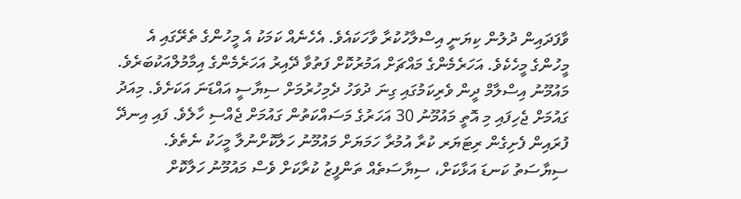ވާފަދައިން ދުލުން ކިޔަނީ އިސްލާހުކުރާ ވާހަކައެވެ. އެހެނެއް ކަމަކު އެ މީހުންގެ ތެރޭގައި އެ މީހުންގެ މީހެކެވެ. އަހަރެމެންގެ މައްޗަށް އަމުރުކޮށް ފަތުވާ ދޭއިރު އަހަރެމެންގެ އިމާމުލްއަކުބަރެވެ.
މައުމޫނު އިސްލާމް ދީން ވެރިކަމުގައި ގިނަ ދުވަހު ދެމިހުރުމަށް ސިޔާސީ އައްޑަނަ އަކަށެވެ. މިއަދު ގައުމަށް ޖެހިފައި މި އޮތީ މައުމޫނު 30 އަހަރުގެ މަސައްކަތުން ގައުމަށް ޖެއްސި ހާލެވެ. ފައި އިނދޭ ފުރައިން ފެށިގެން ރިޓަޔަރ ކުރާ އުމުރާ ހަމަޔަށް މައުމޫނު ހަލާކޮށްނުލާ މީހަކު ނެތެވެ. ސިޔާސަތު ކަނޑަ އަޅާކަށް، ސިޔާސަތެއް ތަންފީޒު ކުރާކަށް ވެސް މައުމޫނު ހަލާކޮށް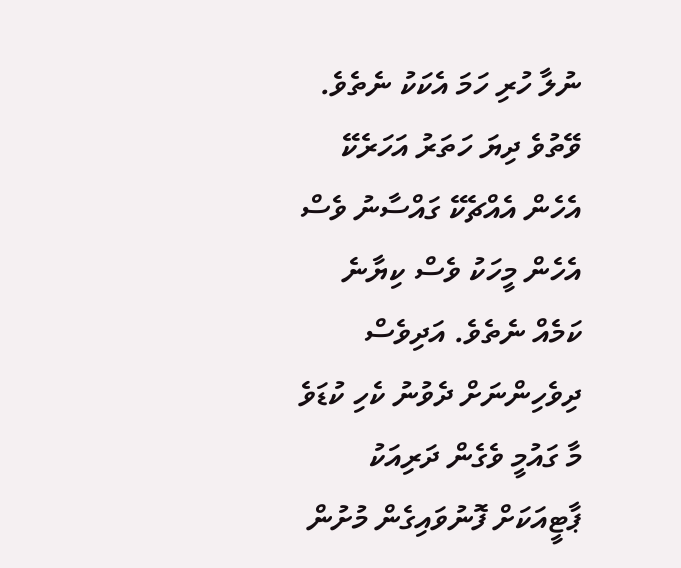ނުލާ ހުރި ހަމަ އެކަކު ނެތެވެ.
ވޭތުވެ ދިޔަ ހަތަރު އަހަރެކޭ އެހެން އެއްޗެކޭ ގައްސާނު ވެސް އެހެން މީހަކު ވެސް ކިޔާނެ ކަމެއް ނެތެވެ. އަދިވެސް ދިވެހިންނަށް ދެވުނު ކެހި ކުޑަވެ މާ ގައުމީ ވެގެން ދަރިއަކު ޕާޓީއަކަށް ފޮނުވައިގެން މުށުން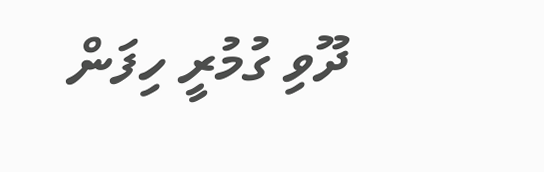ދޫވި ގުމުރީ ހިފަން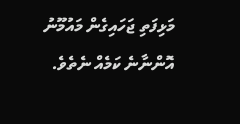މަޅިފަތި ޖަހައިގެން މައުމޫނު އޮންނާނެ ކަމެއް ނެތެވެ.